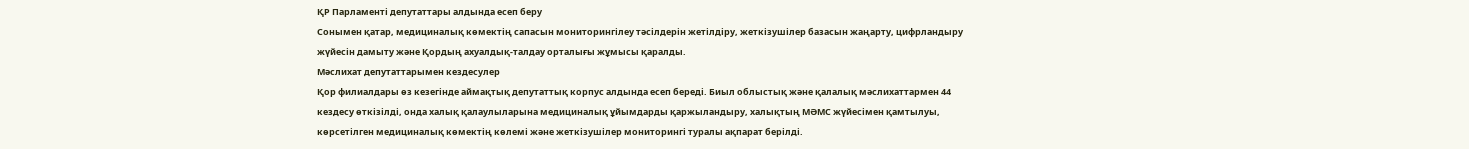ҚР Парламенті депутаттары алдында есеп беру
Сонымен қатар, медициналық көмектің сапасын мониторингілеу тәсілдерін жетілдіру, жеткізушілер базасын жаңарту, цифрландыру жүйесін дамыту және Қордың ахуалдық-талдау орталығы жұмысы қаралды.
Мәслихат депутаттарымен кездесулер
Қор филиалдары өз кезегінде аймақтық депутаттық корпус алдында есеп береді. Биыл облыстық және қалалық мәслихаттармен 44 кездесу өткізілді, онда халық қалаулыларына медициналық ұйымдарды қаржыландыру, халықтың МӘМС жүйесімен қамтылуы, көрсетілген медициналық көмектің көлемі және жеткізушілер мониторингі туралы ақпарат берілді.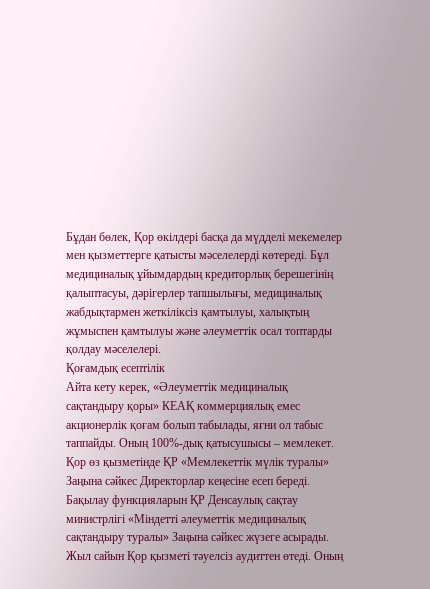Бұдан бөлек, Қор өкілдері басқа да мүдделі мекемелер мен қызметтерге қатысты мәселелерді көтереді. Бұл медициналық ұйымдардың кредиторлық берешегінің қалыптасуы, дәрігерлер тапшылығы, медициналық жабдықтармен жеткіліксіз қамтылуы, халықтың жұмыспен қамтылуы және әлеуметтік осал топтарды қолдау мәселелері.
Қоғамдық есептілік
Айта кету керек, «Әлеуметтік медициналық сақтандыру қоры» КЕАҚ коммерциялық емес акционерлік қоғам болып табылады, яғни ол табыс таппайды. Оның 100%-дық қатысушысы – мемлекет. Қор өз қызметінде ҚР «Мемлекеттік мүлік туралы» Заңына сәйкес Директорлар кеңесіне есеп береді. Бақылау функцияларын ҚР Денсаулық сақтау министрлігі «Міндетті әлеуметтік медициналық сақтандыру туралы» Заңына сәйкес жүзеге асырады.
Жыл сайын Қор қызметі тәуелсіз аудиттен өтеді. Оның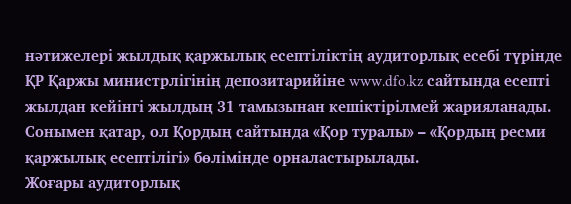нәтижелері жылдық қаржылық есептіліктің аудиторлық есебі түрінде ҚР Қаржы министрлігінің депозитарийіне www.dfo.kz сайтында есепті жылдан кейінгі жылдың 31 тамызынан кешіктірілмей жарияланады. Сонымен қатар, ол Қордың сайтында «Қор туралы» – «Қордың ресми қаржылық есептілігі» бөлімінде орналастырылады.
Жоғары аудиторлық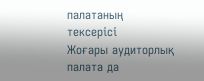палатаның тексерісі
Жоғары аудиторлық палата да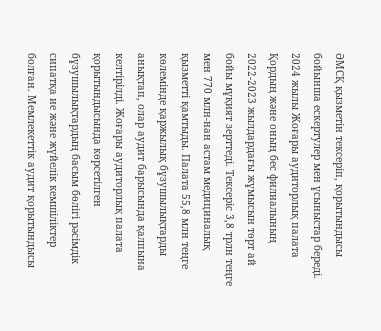ӘМСҚ қызметін тексеріп, қорытындысы бойынша ескертулер мен ұсыныстар береді.
2024 жылы Жоғары аудиторлық палата Қордың және оның бес филиалының 2022-2023 жылдардағы жұмысын төрт ай бойы мұқият зерттеді. Тексеріс 3,8 трлн теңге мен 770 млн-нан астам медициналық қызметті қамтыды. Палата 55,8 млн теңге көлемінде қаржылық бұзушылықтарды анықтап, олар аудит барысында қалпына келтірілді. Жоғары аудиторлық палата қорытындысында көрсетілген бұзушылықтардың басым бөлігі рәсімдік сипатқа ие және жүйелік кемшіліктер болған. Мемлекеттік аудит қорытындысы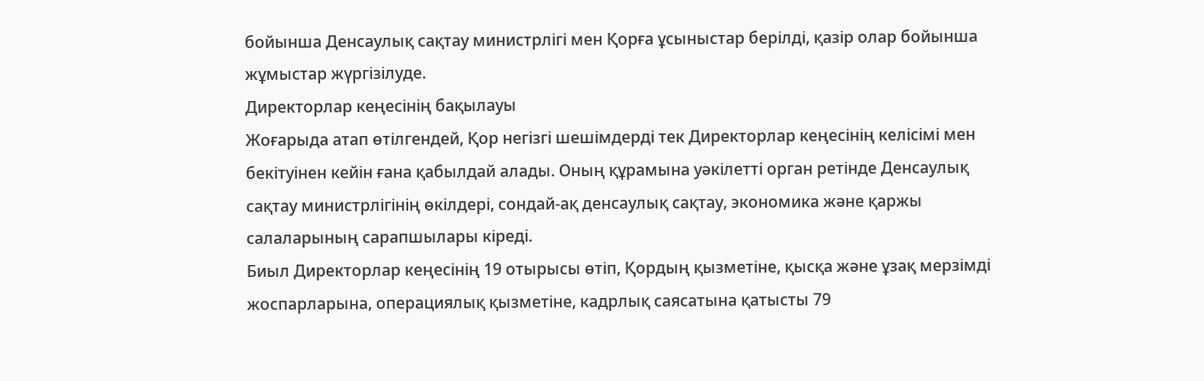бойынша Денсаулық сақтау министрлігі мен Қорға ұсыныстар берілді, қазір олар бойынша жұмыстар жүргізілуде.
Директорлар кеңесінің бақылауы
Жоғарыда атап өтілгендей, Қор негізгі шешімдерді тек Директорлар кеңесінің келісімі мен бекітуінен кейін ғана қабылдай алады. Оның құрамына уәкілетті орган ретінде Денсаулық сақтау министрлігінің өкілдері, сондай-ақ денсаулық сақтау, экономика және қаржы салаларының сарапшылары кіреді.
Биыл Директорлар кеңесінің 19 отырысы өтіп, Қордың қызметіне, қысқа және ұзақ мерзімді жоспарларына, операциялық қызметіне, кадрлық саясатына қатысты 79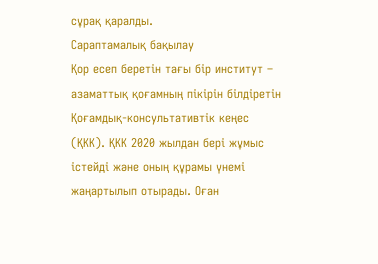сұрақ қаралды.
Сараптамалық бақылау
Қор есеп беретін тағы бір институт – азаматтық қоғамның пікірін білдіретін Қоғамдық-консультативтік кеңес (ҚКК). ҚКК 2020 жылдан бері жұмыс істейді және оның құрамы үнемі жаңартылып отырады. Оған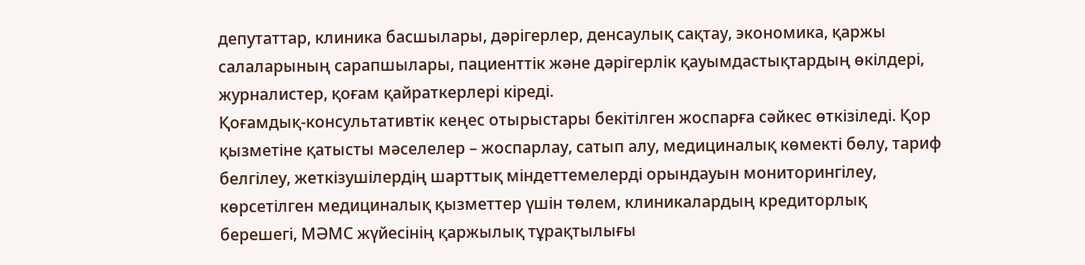депутаттар, клиника басшылары, дәрігерлер, денсаулық сақтау, экономика, қаржы салаларының сарапшылары, пациенттік және дәрігерлік қауымдастықтардың өкілдері, журналистер, қоғам қайраткерлері кіреді.
Қоғамдық-консультативтік кеңес отырыстары бекітілген жоспарға сәйкес өткізіледі. Қор қызметіне қатысты мәселелер – жоспарлау, сатып алу, медициналық көмекті бөлу, тариф белгілеу, жеткізушілердің шарттық міндеттемелерді орындауын мониторингілеу, көрсетілген медициналық қызметтер үшін төлем, клиникалардың кредиторлық берешегі, МӘМС жүйесінің қаржылық тұрақтылығы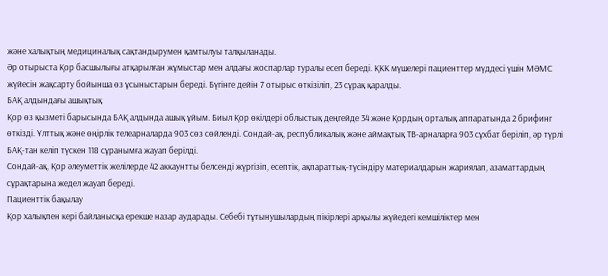және халықтың медициналық сақтандырумен қамтылуы талқыланады.
Әр отырыста Қор басшылығы атқарылған жұмыстар мен алдағы жоспарлар туралы есеп береді. ҚКК мүшелері пациенттер мүддесі үшін МӘМС жүйесін жақсарту бойынша өз ұсыныстарын береді. Бүгінге дейін 7 отырыс өткізіліп, 23 сұрақ қаралды.
БАҚ алдындағы ашықтық
Қор өз қызметі барысында БАҚ алдында ашық ұйым. Биыл Қор өкілдері облыстық деңгейде 34 және Қордың орталық аппаратында 2 брифинг өткізді. Ұлттық және өңірлік телеарналарда 903 сөз сөйленді. Сондай-ақ, республикалық және аймақтық ТВ-арналарға 903 сұхбат беріліп, әр түрлі БАҚ-тан келіп түскен 118 сұранымға жауап берілді.
Сондай-ақ, Қор әлеуметтік желілерде 42 аккаунтты белсенді жүргізіп, есептік, ақпараттық-түсіндіру материалдарын жариялап, азаматтардың сұрақтарына жедел жауап береді.
Пациенттік бақылау
Қор халықпен кері байланысқа ерекше назар аударады. Себебі тұтынушылардың пікірлері арқылы жүйедегі кемшіліктер мен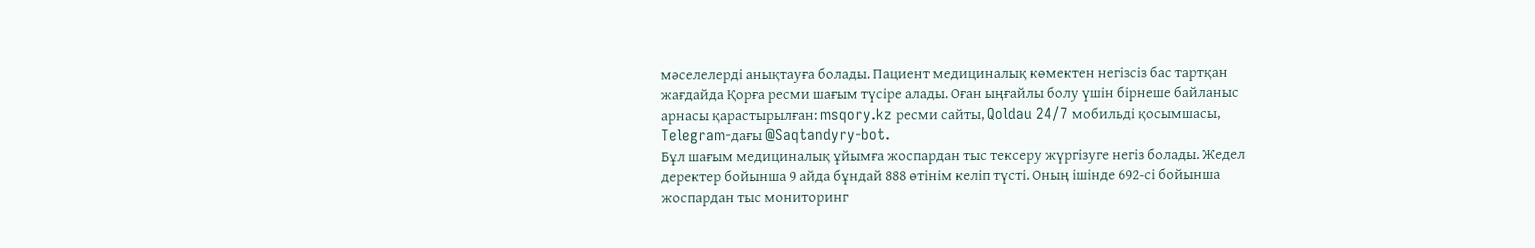мәселелерді анықтауға болады. Пациент медициналық көмектен негізсіз бас тартқан жағдайда Қорға ресми шағым түсіре алады. Оған ыңғайлы болу үшін бірнеше байланыс арнасы қарастырылған: msqory.kz ресми сайты, Qoldau 24/7 мобильді қосымшасы, Telegram-дағы @Saqtandyry-bot.
Бұл шағым медициналық ұйымға жоспардан тыс тексеру жүргізуге негіз болады. Жедел деректер бойынша 9 айда бұндай 888 өтінім келіп түсті. Оның ішінде 692-сі бойынша жоспардан тыс мониторинг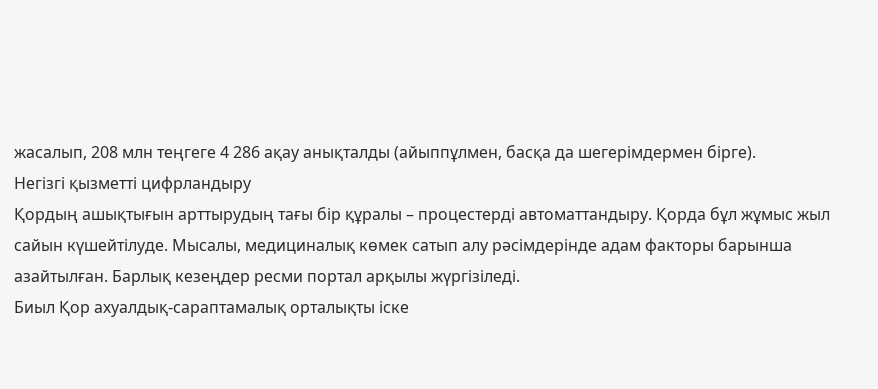жасалып, 208 млн теңгеге 4 286 ақау анықталды (айыппұлмен, басқа да шегерімдермен бірге).
Негізгі қызметті цифрландыру
Қордың ашықтығын арттырудың тағы бір құралы – процестерді автоматтандыру. Қорда бұл жұмыс жыл сайын күшейтілуде. Мысалы, медициналық көмек сатып алу рәсімдерінде адам факторы барынша азайтылған. Барлық кезеңдер ресми портал арқылы жүргізіледі.
Биыл Қор ахуалдық-сараптамалық орталықты іске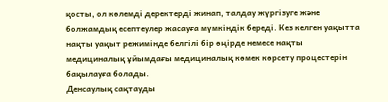қосты, ол көлемді деректерді жинап, талдау жүргізуге және болжамдық есептеулер жасауға мүмкіндік береді. Кез келген уақытта нақты уақыт режимінде белгілі бір өңірде немесе нақты медициналық ұйымдағы медициналық көмек көрсету процестерін бақылауға болады.
Денсаулық сақтауды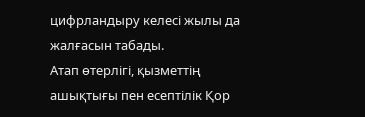цифрландыру келесі жылы да жалғасын табады.
Атап өтерлігі, қызметтің ашықтығы пен есептілік Қор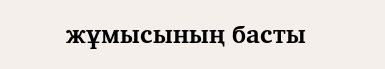жұмысының басты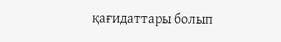қағидаттары болып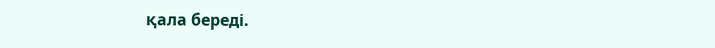қала береді.